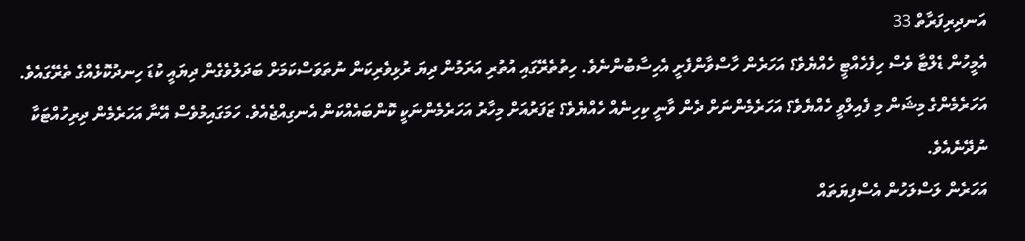އަނދިރިފަރާތް 33
އެމީހުން ޑެލްޓާ ވެސް ހިފެހެއްޓީ ހެއްޔެވެ؟ އަހަރެން ހާސްވާންފެށީ އެހިސާބުންނެވެ. ހިތުތެރޭގައި އުތުރި އަރަމުން ދިޔަ ރުޅިވެރިކަން ނުތަވަސްކަމަށް ބަދަލުވެގެން ދިޔައީ ކުޑަ ހިނދުކޮޅެއްގެ ތެރޭގައެވެ. އަހަރެމެންގެ މިޝަން މި ފެއިލްވީ ހެއްޔެވެ؟ އަހަރެމެންނަށް ދެން ވާނީ ކިހިނެއް ހެއްޔެވެ؟ ޒަފަރުއަށް މިހާރު އަހަރެމެންނަކީ ކޮންބައެއްކަން އެނގިއްޖެއެވެ. ހަމަގައިމުވެސް އޭނާ އަހަރެމެން ދިރިހުއްޓަކާ ނުދޭނެއެވެ.
އަހަރެން ލަސްލަހުން އެސްފިޔަތައް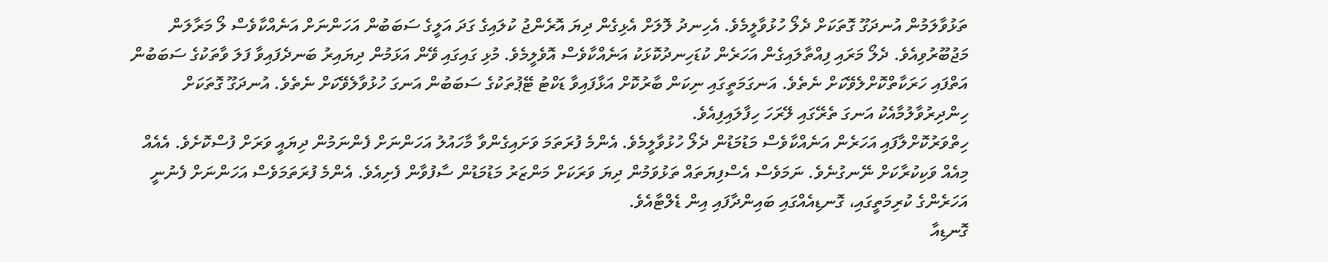ތަޅުވާލަމުން އުނދަގޫ ގޮތަކަށް ދެލޯ ހުޅުވާލީމެވެ. އެހިނދު ލޮލަށް އެޅިގެން ދިޔަ އޮރެންޖު ކުލައިގެ ގަދަ އަލީގެ ސަބަބުން އަހަންނަށް އަނެއްކާވެސް ލޯ މަރާލަން މަޖުބޫރުވިއެވެ. ދެލޯ މަރައި ފިއްތާލައިގެން އަހަރެން ކުޑަހިނދުކޮޅަކު އަނެއްކާވެސް އޮވެލީމެވެ. މުޅި ގައިގައި ވޭން އަޅަމުން ދިޔައިރު ބަނދެފައިވާ ފަލަ ވާތަކުގެ ސަބަބުން އަތްފައި ހަރަކާތްކޮށްލެވޭކަށް ނެތެވެ. އަނގަމަތީގައި ނިކަން ބާރުކޮށް އަޅާފައިވާ ޑަކްޓު ޓޭޕުތަކުގެ ސަބަބުން އަނގަ ހުޅުވާލެވޭކަށް ނެތެވެ. އުނދަގޫ ގޮތަކަށް ހިންދިރުވާލުމާއެކު އަނގަ ތެރޭގައި ލޭރަހަ ހިފާލައިފިއެވެ.
ހިތްވަރުކޮށްލާފައި އަހަރެން އަނެއްކާވެސް މަޑުމަޑުން ދެލޯ ހުޅުވާލީމެވެ. އެންމެ ފުރަތަމަ ވަށައިގެންވާ މާހައުލު އަހަންނަށް ފެންނަމުން ދިޔައީ ވަރަށް ފުސްކޮށެވެ. އެއެއް މިއެއް ވަކިކުރާކަށް ނޭނގުނެވެ. ނަމަވެސް އެސްފިޔަތައް ތަޅުވަމުން ދިޔަ ވަރަކަށް މަންޒަރު މަޑުމަޑުން ސާފުވާން ފެށިއެވެ. އެންމެ ފުރަތަމަވެސް އަހަންނަށް ފެނުނީ އަހަރެންގެ ކުރިމަތީގައި، ގޮނޑިއެއްގައި ބައިންދާފައި އިން ޑެލްޓާއެވެ.
ގޮނޑިއާ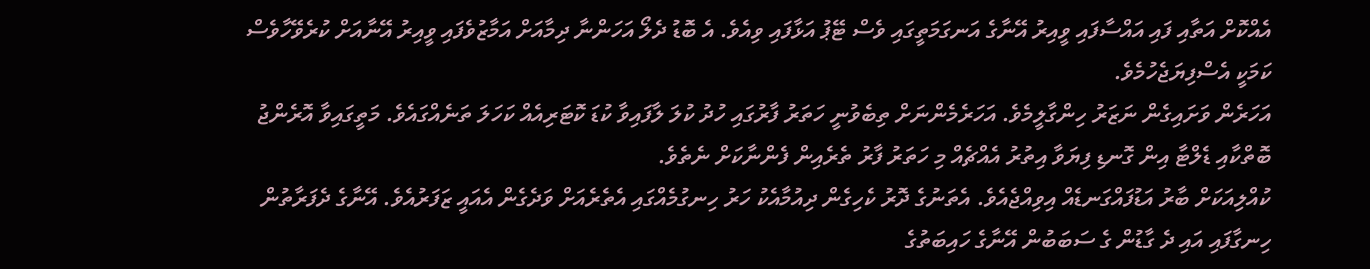އެއްކޮށް އަތާއި ފައި އައްސާފައި ވީއިރު އޭނާގެ އަނގަމަތީގައި ވެސް ޓޭޕު އަޅާފައި ވިއެވެ. އެ ބޮޑު ދެލޯ އަހަންނާ ދިމާއަށް އަމާޒުވެފައި ވީއިރު އޭނާއަށް ކުރެވޭހާވެސް ކަމަކީ އެސްފިޔަޖެހުމެވެ.
އަހަރެން ވަށައިގެން ނަޒަރު ހިންގާލީމެވެ. އަހަރެމެންނަށް ތިބެވުނީ ހަތަރު ފާރުގައި ހުދު ކުލަ ލާފައިވާ ކުޑަ ކޮޓަރިއެއް ކަހަލަ ތަނެއްގައެވެ. މަތީގައިވާ އޮރެންޖު ބޮތްކާއި ޑެލްޓާ އިން ގޮނޑި ފިޔަވާ އިތުރު އެއްޗެއް މި ހަތަރު ފާރު ތެރެއިން ފެންނާކަށް ނެތެވެ.
ކުއްލިއަކަށް ބާރު އަޑުފައްގަނޑެއް އިވިއްޖެއެވެ. އެތަނުގެ ދޮރު ކެހިގެން ދިއުމާއެކު ހަރު ހިނގުމެއްގައި އެތެރެއަށް ވަދެގެން އެއައީ ޒަފަރުއެވެ. އޭނާގެ ދެފަރާތުން ހިނގާފައި އައި ދެ ގާޑުން ގެ ސަބަބުން އޭނާގެ ހައިބަތުގެ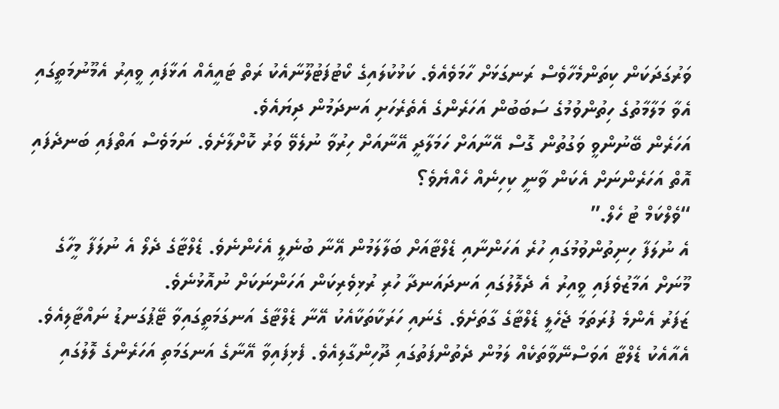ވަރުގަދަކަން ކިތަންމެހާވެސް ރަނގަޅަށް ހާމަވެއެވެ. ކަޅުކުލައިގެ ކޯޓުފަޓުލޫނާއެކު ރަތް ޓައީއެއް އަޅާފައި ވީއިރު އެމޫނުމަތީގައި އެވާ މަލާމާތުގެ ހިތުންވުމުގެ ސަބަބުން އަހަރެންގެ އެތެރެހަށި އަނދަމުން ދިޔައެވެ.
އަހަރެން ބޭނުންވީ ވަގުތުން ގޮސް އޭނާއަށް ހަމަލާދީ އޭނާއަށް ހިރުވާ ނުލެވޭ ވަރު ކޮށްލާށެވެ. ނަމަވެސް އަތްފައި ބަނދެފައި އޮތް އަހަރެންނަށް އެކަން ވާނީ ކިހިނެއް ހެއްޔެވެ؟
“ވެލްކަމް ޓު ހެލް.”
އެ ނުލަފާ ހިނިތުންވުމުގައި ހުރެ އަހަންނާއި ޑެލްޓާއަށް ބަލާލަމުން އޭނާ ބުނެލީ އެހެންނެވެ. ޑެލްޓާގެ ދެލޯ އެ ނުލަފާ މީހާގެ މޫނަށް އަމާޒުވެފައި ވީއިރު އެ ދެލޮލުގައި އަނދައަނދާ ހުރި ރުޅިވެރިކަން އަހަންނަކަށް ނުއޮޅުނެވެ.
ޒަފަރު އެންމެ ފުރަތަމަ ޖެހެލީ ޑެލްޓާގެ ގާތަށެވެ. ގެނައި ހަރަކާތަކާއެކު އޭނާ ޑެލްޓާގެ އަނގަމަތީގައިވާ ޓޭޕުގަނޑު ނައްޓާލިއެވެ. އެއާއެކު ޑެލްޓާ އަވަސްނޭވާތަކެއް ލަމުން ދެތުންފަތުގައި ދޫހިންގާލިއެވެ. ފެޅިފައިވާ އޭނާގެ އަނގަމަތި އަހަރެންގެ ލޮލުގައި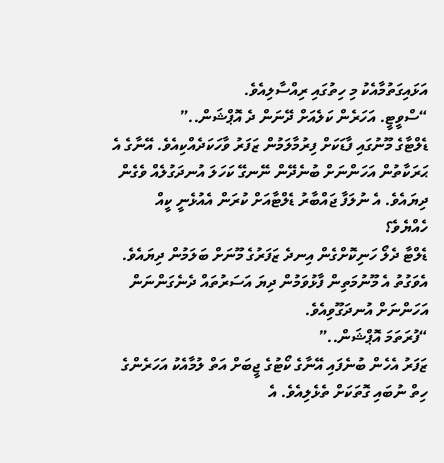އަޅައިގަތުމާއެކު މި ހިތުގައި ރިއްސާލިއެވެ.
“ސްވީޓީ. އަހަރެން ކަލެއަށް ދޭނަން ދެ އޮޕްޝަން..”
ޑެލްޓާގެ މޫނުގައި ފާޑަކަށް ފިރުމާލަމުން ޒަފަރު ވާހަކަދެއްކިއެވެ. އޭނާގެ އެ ޙަރަކާތުން އަހަންނަށް ބުނެދޭން ނޭނގޭ ކަހަލަ އުނދަގުލެއް ވެގެން ދިޔައެވެ. އެ ނުލަފާ ޖައްބާރު ޑެލްޓާއަށް ކުރަން އެއުޅެނީ ކީއް ހެއްޔެވެ؟
ޑެލްޓާ ދެލޯ ހަނިކޮށްގެން އިނދެ ޒަފަރުގެ މޫނަށް ބަލަމުން ދިޔައެވެ. އެވަގުތު އެ މޫނުމަތިން ފާޅުވަމުން ދިޔަ އަސަރުތައް ދެނެގަންނަން އަހަންނަށް އުނދަގޫވިއެވެ.
“ފުރަތަމަ އޮޕްޝަން..”
ޒަފަރު އެހެން ބުނެފައި އޭނާގެ ކޯޓުގެ ޖީބަށް އަތް ލުމާއެކު އަހަރެންގެ ހިތް ނުބައި ގޮތަކަށް ތެޅެލިއެވެ. އެ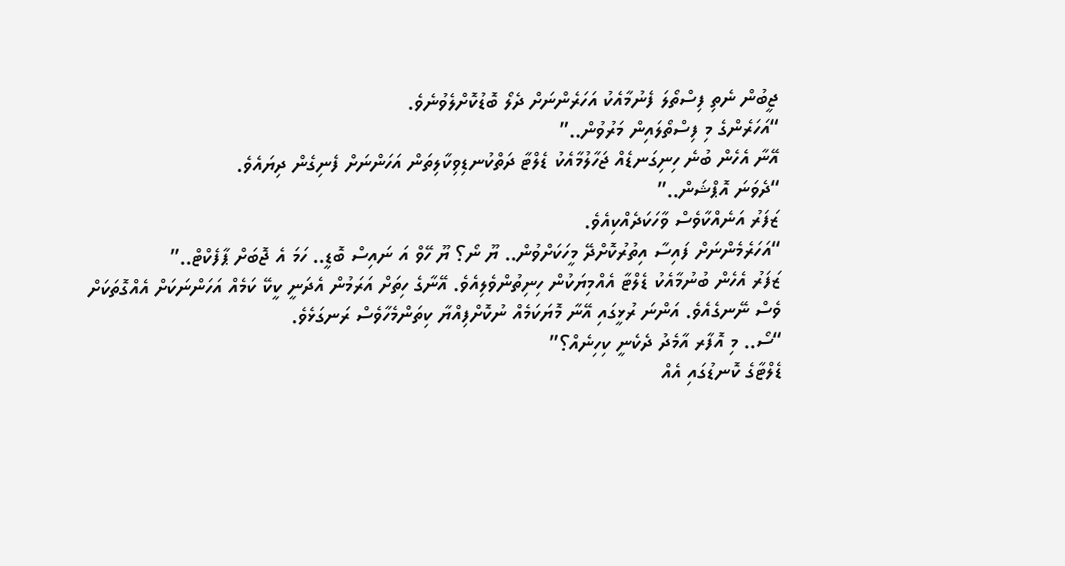ޖީބުން ނެތި ފިސްތޯލަ ފެނުމާއެކު އަހަރެންނަށް ދެލޯ ބޮޑުކޮށްލެވުނެވެ.
“އަހަރެންގެ މި ފިސްތޯލައިން މަރުވުން..”
އޭނާ އެހެން ބުނެ ހިނިގަނޑެއް ޖަހާލުމާއެކު ޑެލްޓާ ދަތްކުނޑިވިކާލިތަން އަހަންނަށް ފެނިގެން ދިޔައެވެ.
“ދެވަނަ އޮޕްޝަން..”
ޒަފަރު އަނެއްކާވެސް ވާހަކަދެއްކިއެވެ.
“އަހަރެމެންނަށް ފައިސާ އިތުރުކޮށްދޭ މީހަކަށްވުން.. ޔޫ ނޯ؟ ޔޫ ހޭވް އަ ނައިސް ބޮޑީ.. ހަމަ އެ ޖޮބަށް ޕާފެކްޓް..”
ޒަފަރު އެހެން ބުނުމާއެކު ޑެލްޓާ އެއްމިޔަކުން ހިނިތުންވެލިއެވެ. އޭނާގެ ހިތަށް އަރަމުން އެދަނީ ކީކޭ ކަމެއް އަހަންނަކަށް އެއްގޮތަކަށް ވެސް ނޭނގެއެވެ. އަންނަ ރުޅީގައި އޭނާ މޮޔަކަމެއް ނުކޮށްފިއްޔާ ކިތަންމެހާވެސް ރަނގަޅެވެ.
“ސޯ.. މި އޮފާރ އާމެދު ދެކެނީ ކިހިނެއް؟”
ޑެލްޓާގެ ކޮނޑުގައި އެއް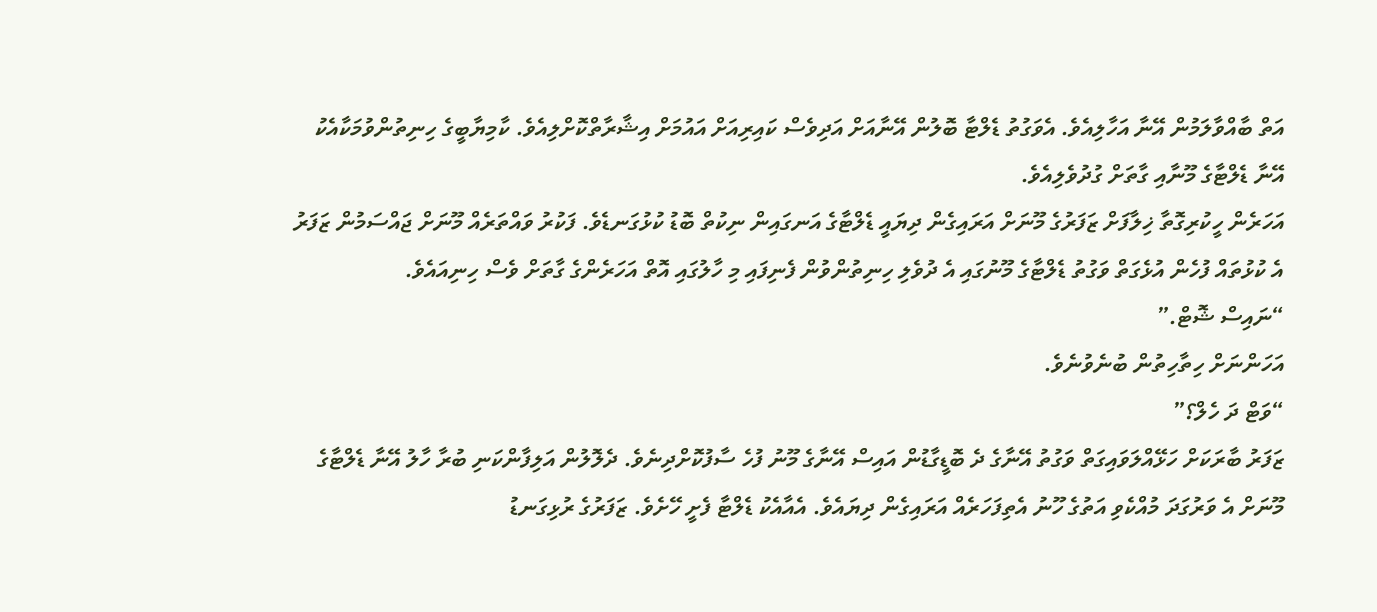އަތް ބާއްވާލަމުން އޭނާ އަހާލިއެވެ. އެވަގުތު ޑެލްޓާ ބޮލުން އޭނާއަށް އަދިވެސް ކައިރިއަށް އައުމަށް އިޝާރާތްކޮށްލިއެވެ. ކާމިޔާބީގެ ހިނިތުންވުމަކާއެކު އޭނާ ޑެލްޓާގެ މޫނާއި ގާތަށް ގުދުވެލިއެވެ.
އަހަރެން ހީކުރިގޮތާ ޚިލާފަށް ޒަފަރުގެ މޫނަށް އަރައިގެން ދިޔައީ ޑެލްޓާގެ އަނގައިން ނިކުތް ބޮޑު ކުޅުގަނޑެވެ. ފަކުރު ވައްތަރެއް މޫނަށް ޖައްސަމުން ޒަފަރު އެ ކުޅުތައް ފުހެން އުޅެގަތް ވަގުތު ޑެލްޓާގެ މޫނުގައި އެ ދުވެލި ހިނިތުންވުން ފެނިފައި މި ހާލުގައި އޮތް އަހަރެންގެ ގާތަށް ވެސް ހިނިއައެވެ.
“ނައިސް ޝޮޓް.”
އަހަންނަށް ހިތާހިތުން ބުނެވުނެވެ.
“ވަޓް ދަ ހެލް؟”
ޒަފަރު ބާރަކަށް ހަޅޭއްލަވައިގަތް ވަގުތު އޭނާގެ ދެ ބޮޑީގާޑުން އައިސް އޭނާގެ މޫނު ފުހެ ސާފުކޮށްދިނެވެ. ދެލޮލުން އަލިފާންކަނި ބުރާ ހާލު އޭނާ ޑެލްޓާގެ މޫނަށް އެ ވަރުގަދަ މުއްކެވި އަތުގެ ހޫނު އެތިފަހަރެއް އަރައިގެން ދިޔައެވެ. އެއާއެކު ޑެލްޓާ ފެށީ ހޭށެވެ. ޒަފަރުގެ ރުޅިގަނޑު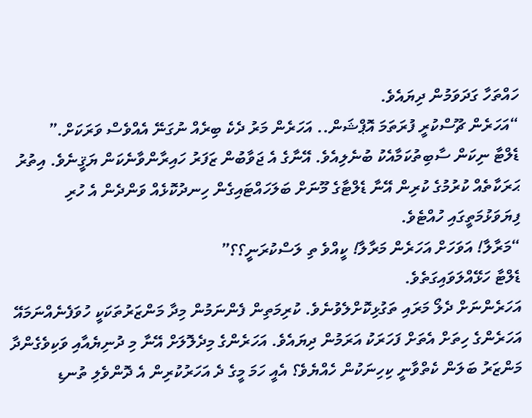ހައްތަހާ ގަދަވަމުން ދިޔައެވެ.
“އަހަރެން ޗޫސްކުރީ ފުރަތަމަ އޮޕްޝަން.. އަހަރެން މަރު ދެކެ ބިރެއް ނުގަނޭ އެއްވެސް ވަރަކަށް.”
ޑެލްޓާ ނިކަން ސާބިތުކަމާއެކު ބުނެލިއެވެ. އޭނާގެ އެ ޖަވާބުން ޒަފަރު ހައިރާންވާނެކަން ޔަޤީނެވެ. އިތުރު ޙަރަކާތެއް ކުރުމުގެ ކުރިން އޭނާ ޑެލްޓާގެ މޫނަށް ބަލަހައްޓައިގެން ހިނދުކޮޅެއް ވަންދެން އެ ހުރި ފިޔަވަޅުމަތީގައި ހުއްޓެވެ.
“މަރާލާ! އަވަހަށް އަހަރެން މަރާލާ! ކީއްވެ ތި ލަސްކުރަނީ؟؟”
ޑެލްޓާ ހަޅޭއްލަވައިގަތެވެ.
އަހަރެންނަށް ދެލޯ މަރައި ތަގުޅިކޮށްލެވުނެވެ. ކުރިމަތިން ފެންނަމުން މިދާ މަންޒަރުތަކަކީ ހުވަފެނެއްނަމައޭ އަހަރެންގެ ހިތަށް އެތަށް ފަހަރަކު އަރަމުން ދިޔައެވެ. އަހަރެންގެ މިދެލޮލަށް އޭނާ މި ދުނިޔެއާއި ވަކިވެގެންދާ މަންޒަރު ބަލަން ކެތްވާނީ ކިހިނަކުން ހެއްޔެވެ؟ އެއީ ހަމަ މީގެ ދެ އަހަރުކުރިން އެ ދޮންވެލި ތުނޑި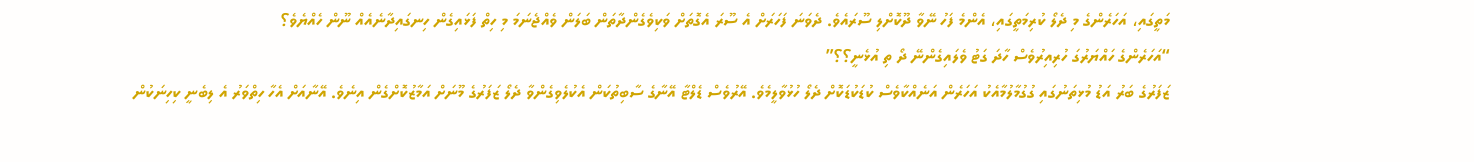މަތީގައި، އަހަރެންގެ މި ދެލޯ ކުރިމަތީގައި، އެންމެ ފަހު ނޭވާ ދޫކޮށްލި ސޫރައެވެ. ދެވަނަ ފަހަރަށް އެ ސޫރަ އެގޮތަށް ވަކިވެގެންދާތަން ބަލަން ވެއްޖެނަމަ މި ހިތް ފަޅައިގެން ހިނގައިދާނެއެއް ނޫން ހެއްޔެވެ؟
“އަހަރެންގެ ހައްޔަރުގަ ހުރިއިރުވެސް ހާދަ ގަޓު ވެލައިގެންނޭ ދޯ ތި އުޅެނީ؟؟”
ޒަފަރުގެ ބަރު އަޑު މުޅިތަނުގައި ގުގުމާލުމާއެކު އަހަރެން އަނެއްކާވެސް ކުޑަކުޑަކޮށް ދެލޯ ހުޅުވާލީމެވެ. އޭރުވެސް ޑެލްޓާ އޭނާގެ ސާބިތުކަން އެކުލެވިގެންވާ ދެލޯ ޒަފަރުގެ މޫނަށް އަމާޒުކޮށްގެން އިނެވެ. އޭނާއަށް އެހާ ހިތްވަރު އެ ލިބެނީ ކިހިނަކުން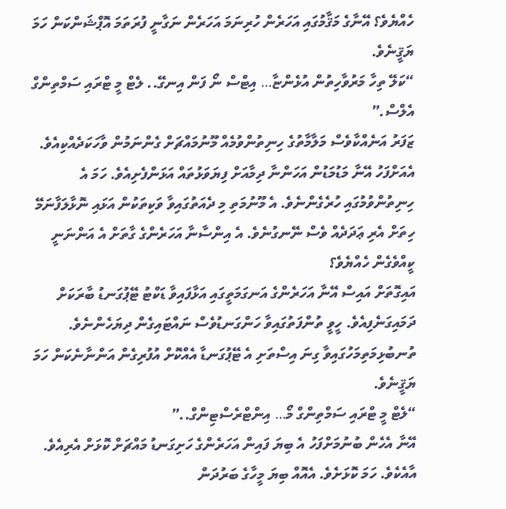ހެއްޔެވެ؟ އޭނާގެ މަޤާމުގައި އަހަރެން ހުރިނަމަ އަހަރެން ނަގާނީ ފުރަތަމަ އޮޕްޝަންކަން ހަމަ ޔަޤީނެވެ.
“ކަލޭ ތިހާ މަރުވާހިތުން އުޅެންޏާ… އިޓްސް ނޯ ފަން އިނގޭ.. ލެޓް މީ ޓްރައި ސަމްތިންގް އެލްސް.”
ޒަފަރު އަނެއްކާވެސް މަލާމާތުގެ ހިނިތުންވުމެއް މޫނުމައްޗަށް ގެންނަމުން ވާހަކަދެއްކިއެވެ. އެއަށްފަހު އޭނާ މަޑުމަޑުން އަހަންނާ ދިމާއަށް ފިޔަވަޅުތައް އަޅަންފެށިއެވެ. ހަމަ އެ ހިނިތުންވުމުގައި ހުރެގެންނެވެ. އެ މޫނުމަތި މި ދެއަތުގައިވާ ވަކިތަކުން އަޅައި ނޮޅާލަފާނަމޭ ހިތަށް އެރި ޢަދަދެއް ވެސް ނޭނގުނެވެ. އެ އިންސާނާ އަހަރެންގެ ގާތަށް އެ އަންނަނީ ކީއްވެގެން ހެއްޔެވެ؟
އައިގޮތަށް އައިސް އޭނާ އަހަރެންގެ އަނގަމަތީގައި އަޅާފައިވާ ޑަކްޓު ޓޭޕުގަނޑު ބާރަކަށް ދަމައިގަނެފިއެވެ. ހީވީ ތުންފަތުގައިވާ ހަންގަނޑުވެސް ނައްޓައިގެން ދިޔަހެންނެވެ. ތުނބުޅިމަތިމަހުގައިވާ ގިނަ އިސްތަށި އެ ޓޭޕުގަނޑާ އެއްކޮށް އުފުރިގެން އަންނާނެކަން ހަމަ ޔަޤީނެވެ.
“ލެޓް މީ ޓްރައި ސަމްތިންގް މޯ… އިންޓްރެސްޓިންގް..”
އޭނާ އެހެން ބުނުމަށްފަހު އެ ބިޔަ ފައިން އަހަރެންގެ ހަށިގަނޑު މައްޗަށް ކޮޅަށް އެރިއެވެ. އާއެކެވެ. ހަމަ ކޮޅަށެވެ. އެއޮއް ބިޔަ މީހާގެ ބަރުދަން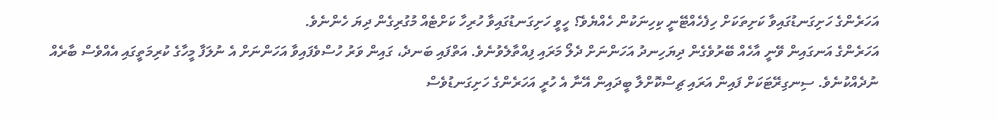އަހަރެންގެ ހަށިގަނޑުގައިވާ ކަށިތަކަށް ހިފެހެއްޓޭނީ ކިހިނަކުން ހެއްޔެވެ؟ ހީވީ ހަށިގަނޑުގައިވާ ހުރިހާ ކަށްޓެއް މުގުރިގެން ދިޔަ ހެންނެވެ.
އަހަރެންގެ އަނގައިން ވޭނީ އާހެއް ބޭރުވެގެން ދިޔަހިނދު އަހަންނަށް ދެލޯ މަރައި ފިއްތާލެވުނެވެ. އަތްފައި ބަނދެ، ގައިން ވަރު ހުސްވެފައިވާ އަހަންނަށް އެ ނުލަފާ މީހާގެ ކުރިމަތީގައި އެއްވެސް ބާރެއް ނުދެއްކުނެވެ. ސިނގިރޭޓަކަށް ފައިން އަރައި ޗިސްކޮށްލާ ބީދައިން އޭނާ އެ ހުރީ އަހަރެންގެ ހަށިގަނޑުވެސް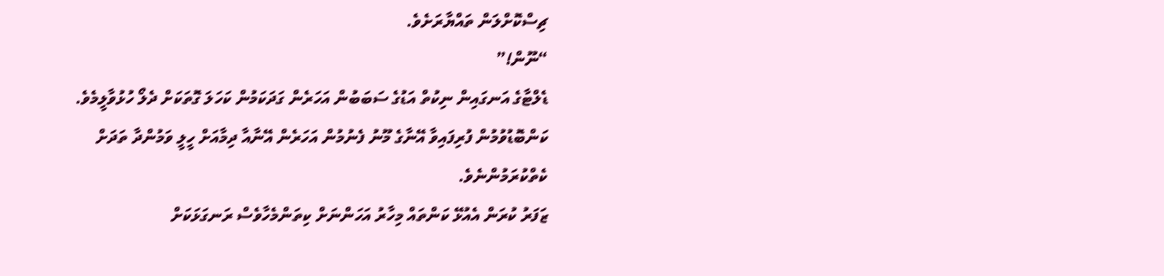ޗިސްކޮށްލަން ތައްޔާރަށެވެ.
“ނޫން!”
ޑެލްޓާގެ އަނގައިން ނިކުތް އަޑުގެ ސަބަބުން އަހަރެން ގަދަކަމުން ކަހަލަ ގޮތަކަށް ދެލޯ ހުޅުވާލީމެވެ. ކަންބޮޑުވުމުން ފުރިފައިވާ އޭނާގެ މޫނު ފެނުމުން އަހަރެން އޭނާއާ ދިމާއަށް ހީލީ ވަމުންދާ ތަދަށް ކެތްކުރަމުންނެވެ.
ޒަފަރު ކުރަން އެއުޅޭ ކަންތައް މިހާރު އަހަންނަށް ކިތަންމެހާވެސް ރަނގަޅަކަށް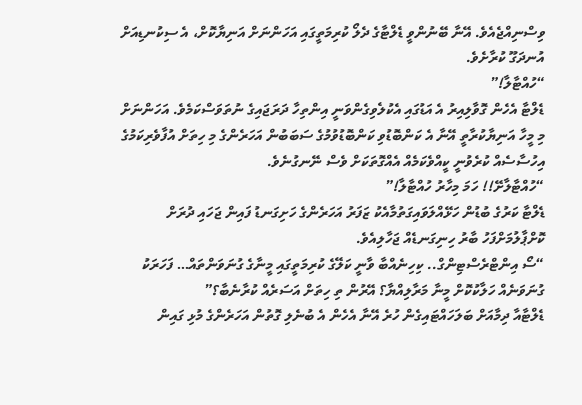ވިސްނިއްޖެއެވެ. އޭނާ ބޭނުންވީ ޑެލްޓާގެ ދެލޯ ކުރިމަތީގައި އަހަންނަށް އަނިޔާކޮށް، އެ ސިކުނޑިއަށް އުނދަގޫ ކުރާށެވެ.
“ހުއްޓާލާ!”
ޑެލްޓާ އެހެން ގޮވާލިއިރު އެ އަޑުގައި އެކުލެވިގެންވަނީ އިންތިހާ ދަރަޖައިގެ ނުތަވަސްކަމެވެ. އަހަންނަށް މި މީހާ އަނިޔާކުރާތީ އޭނާ އެ ކަންބޮޑުވި ކަންބޮޑުވުމުގެ ސަބަބުން އަހަރެންގެ މި ހިތަށް އުފާވެރިކަމުގެ އިހުސާސެއް ކުރެވުނީ ކީއްވެކަމެއް އެއްގޮތަކަށް ވެސް ނޭނގުނެވެ.
“ހުއްޓާލާށޭ!! ހަމަ މިހާރު ހުއްޓާލާ!”
ޑެލްޓާ ކަރުގެ ބުޑުން ހަޅޭއްލަވައިގަތުމާއެކު ޒަފަރު އަހަރެންގެ ހަށިގަނޑު ފައިން ޖަހައި ދުރަށް ކޮށްޕާލުމަށްފަހު ބާރު ހިނިގަނޑެއް ޖަހާލިއެވެ.
“ސޯ އިންޓްރެސްޓިންގް.. ކިހިނެއްބާ ވާނީ ކަލޭގެ ކުރިމަތީގައި މީނާގެ ގުނަވަންތައް… ފަހަރަކު ގުނަވަނެއް ހަލާކުކޮށް މީނާ މަރާލިއްޔާ؟ އޭރުން ތި ހިތަށް އަސަރެއް ކުރާނެބާ؟”
ޑެލްޓާއާ ދިމާއަށް ބަލަހައްޓައިގެން ހުރެ އޭނާ އެހެން އެ ބުނެލި ގޮތުން އަހަރެންގެ މުޅި ގައިން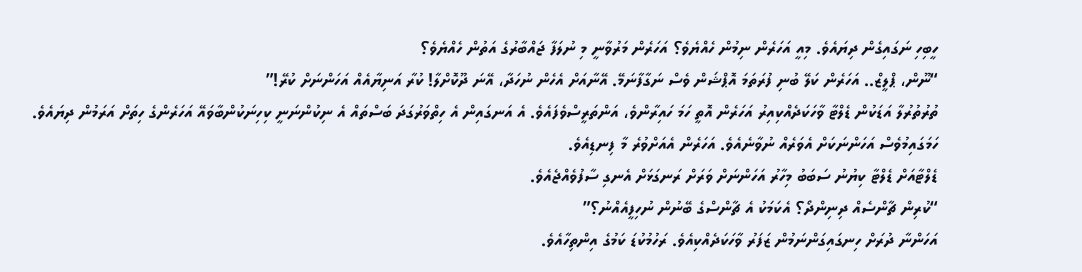ހީބިހި ނަގައިގެން ދިޔައެވެ. މިއީ އަހަރެން ނިމުން ހެއްޔެވެ؟ އަހަރެން މަރުވާނީ މި ނުލަފާ ޖައްބާރުގެ އަތުން ހެއްޔެވެ؟
“ނޫން، ޕްލީޒް.. އަހަރެން ކަލޭ ބުނި ފުރަތަމަ އޮޕްޝަން ވެސް ނަގާފާނަމޭ. އޭނާއަށް އެހެން ނުހަދާ، އޭނަ ދޫކޮށްލާ! ކުރާ އަނިޔާއެއް އަހަންނަށް ކުރޭ!”
ތުރުތުރުލާ އަޑަކުން ޑެލްޓާ ވާހަކަދެއްކިއިރު އަހަރެން އޮތީ ހަމަ ހައިރާންވެ، އަންތަރީސްވެފައެވެ. އެ އަނގައިން އެ ހިތްވަރުގަދަ ބަސްތައް އެ ނިކުންނަނީ ކިހިނަކުންބާވައޭ އަހަރެންގެ ހިތަށް އަރަމުން ދިޔައެވެ. ހަމަގައިމުވެސް އަހަންނަކަށް އެވަރެއް ނުވާނެއެވެ. އަހަރެން އެއަށްވުރެ މާ ފިނޑިއެވެ.
ޑެލްޓާއަށް ޑެލްޓާ ކިޔުނު ސަބަބު މިހާރު އަހަންނަށް ވަރަށް ރަނގަޅަށް އެނގި ސާފުވެއްޖެއެވެ.
“ކުރިން ޗާންސެއް ދިނިންދޯ؟ އެކަމަކު އެ ޗާންސްގެ ބޭނުން ނުހިފީއެއްނު؟”
އަހަންނާ ދުރަށް ހިނގައިގަންނަމުން ޒަފަރު ވާހަކަދެއްކިއެވެ. ރަހުމުކުޑަ ކަމުގެ އިންތިހާއެވެ.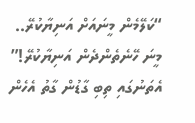“ކަލޭމެން މީނައަށް އަނިޔާކުރޭ.. މީނަ ހޭނެތެންދެން އަނިޔާކުރޭ!”
އެތަނުގައި ތިބި ގާޑުން ގާތު އެހެން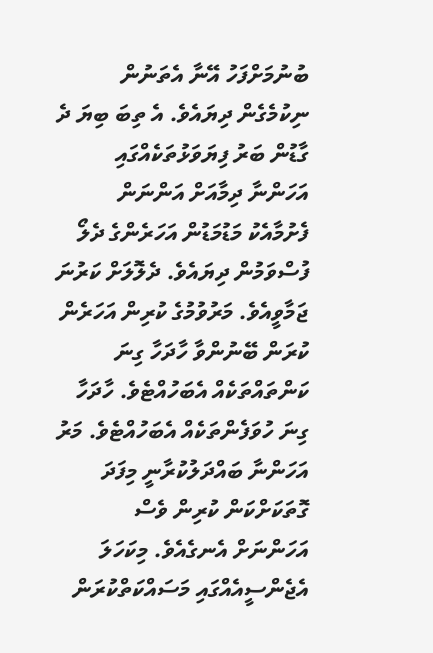ބުނުމަށްފަހު އޭނާ އެތަނުން ނިކުމެގެން ދިޔައެވެ. އެ ތިބަ ބިޔަ ދެ ގާޑުން ބަރު ފިޔަވަޅުތަކެއްގައި އަހަންނާ ދިމާއަށް އަންނަން ފެށުމާއެކު މަޑުމަޑުން އަހަރެންގެ ދެލޯ ފުސްވަމުން ދިޔައެވެ. ދެލޮލަށް ކަރުނަ ޖަމާވީއެވެ. މަރުވުމުގެ ކުރިން އަހަރެން ކުރަން ބޭނުންވާ ހާދަހާ ގިނަ ކަންތައްތަކެއް އެބަހުއްޓެވެ. ހާދަހާ ގިނަ ހުވަފެންތަކެއް އެބަހުއްޓެވެ. މަރު އަހަންނާ ބައްދަލުކުރާނީ މިފަދަ ގޮތަކަށްކަން ކުރިން ވެސް އަހަންނަށް އެނގެއެވެ. މިކަހަލަ އެޖެންސީއެއްގައި މަސައްކަތްކުރަން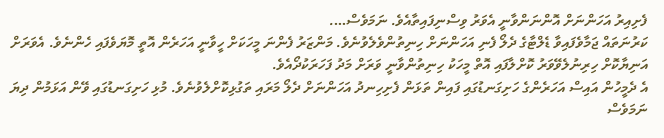ފެށިއިރު އަހަންނަށް އޮންނަންވާނީ އެވަރު ވިސްނިފައިތާއެވެ. ނަމަވެސް….
ކަރުނަތައް ޖަމާވެފައިވާ ޑެލްޓާގެ ދެލޯ ފެނި އަހަންނަށް ހިނިތުންވެލެވުނެވެ. މަންޒަރު ފެންނަ މީހަކަށް ހީވާނީ އަހަރެން އޮތީ މޮޔަވެފައި ހެންނެވެ. އެވަރަށް އަނިޔާކޮށް ހިރިނުލެވޭވަރު ކޮށްލާފައި އޮތް މީހަކު ހިނިތުންވާނީ ވަރަށް މަދު ފަހަރަކުދޯއެވެ.
އެ ދެމީހުން އައިސް އަހަރެންގެ ހަށިގަނޑުގައި ފައިން ތަޅަން ފެށިހިނދު އަހަންނަށް ދެލޯ މަރައި ތަގުޅިކޮށްލެވުނެވެ. މުޅި ހަށިގަނޑުގައި ވޭން އަޅަމުން ދިޔަ ނަމަވެސް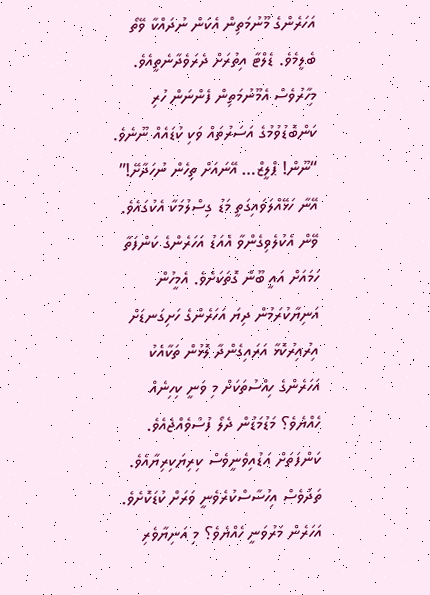އަހަރެންގެ މޫނުމަތިން އެކަން ނުދައްކާ ވޭތޯ ބެލީމެވެ. ޑެލްޓާ އިތުރަށް ދެރަވެދާނެތީއެވެ. މިހާރުވެސް އެމޫނުމަތިން ފެންނަން ހުރި ކަންބޮޑުވުމުގެ އަސަރުތައް ވަކި ކުޑައެއް ނޫނެވެ.
“ނޫން! ޕްލީޒް… އޭނައަށް ތިހެން ނުހަދާށޭ!”
އޭނާ ހަޅޭއްލަވައިގަތީ މަޑު ގިސްލުމަކާ އެކުގައެވެ. ވޭން އެކުލެވިގެންވާ އެއަޑު އަހަރެންގެ ކަންފަތާ ހަމައަށް އައީ ބޫން ގޮތަކަށެވެ. އެމީހުން އަނިޔާކުރަމުން ދިޔަ އަހަރެންގެ ހަށިގަނޑަށް އިރުއިރުކޮޅާ އަރައިގެންދާ ލޮޅުން ތަކާއެކު އަހަރެންގެ ހިއްސުތަކަށް މި ވަނީ ކިހިނެއް ހެއްޔެވެ؟ މަޑުމަޑުން ދެލޯ ފުސްވެއްޖެއެވެ. ކަންފަތަށް އަޑުއިވެނީވެސް ކިރިޔަކިރިޔާއެވެ. ތަދުވެސް އިހުސާސްކުރެވެނީ ވަރަށް ކުޑަކޮށެވެ. އަހަރެން މަރުވަނީ ހެއްޔެވެ؟ މި އަނިޔާވެރި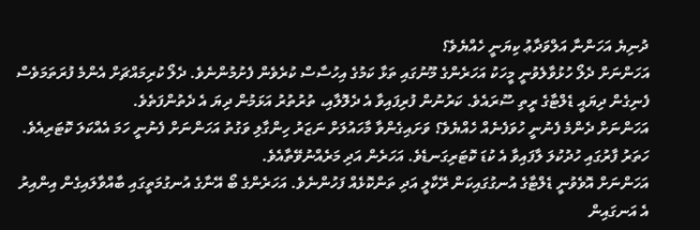ދުނިޔެ އަހަންނާ އަލްވަދާޢު ކިޔަނީ ހެއްޔެވެ؟
އަހަންނަށް ދެލޯ ހުޅުވާލެވުނީ މީހަކު އަހަރެންގެ މޫނުގައި ތަޅާ ކަމުގެ އިހުސާސް ކުރެވެން ފެށުމުންނެވެ. ދެލޯ ކުރިމައްޗަށް އެންމެ ފުރަތަމަވެސް ފެނިގެން ދިޔައީ ޑެލްޓާގެ ރީތި ސޫރައެވެ. ކަރުނުން ފުރިފައިވާ އެ ދެލޮލާއި، ތުރުތުރު އަޅަމުން ދިޔަ އެ ދެތުންފަތެވެ.
އަހަންނަށް ދެންމެ ފެނުނީ ހުވަފެނެއް ހެއްޔެވެ؟ ވަށައިގެންވާ މާހައުލަށް ނަޒަރު ހިންގާލި ވަގުތު އަހަންނަށް ފެނުނީ ހަމަ އެއްކަލަ ކޮޓަރިއެވެ. ހަތަރު ފާރުގައި ހުދުކުލަ ލާފައިވާ އެ ކުޑަ ކޮޓަރިގަނޑެވެ. އަހަރެން އަދި މަރެއްނުވޭތާއެވެ.
އަހަންނަށް އޮވެވުނީ ޑެލްޓާގެ އުނގުގައިކަން ރޭކާލީ އަދި ތަންކޮޅެއް ފަހުންނެވެ. އަހަރެންގެ ބޯ އޭނާގެ އުނގުމަތީގައި ބާއްވާލައިގެން އިންއިރު އެ އަނގައިން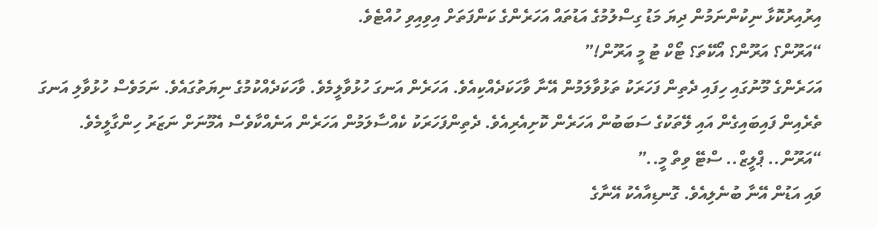އިރުއިރުކޮޅާ ނިކުންނަމުން ދިޔަ މަޑު ގިސްލުމުގެ އަޑުތައް އަހަރެންގެ ކަންފަތަށް އިވިއިވި ހުއްޓެވެ.
“އަރޫން؟ އަރޫން؟ އޯކޭތަ؟ ޓޯކް ޓު މީ އަރޫން!”
އަހަރެންގެ މޫނުގައި ހިފައި ދެތިން ފަހަރަކު ތަޅުވާލަމުން އޭނާ ވާހަކަދެއްކިއެވެ. އަހަރެން އަނގަ ހުޅުވާލީމެވެ. ވާހަކަދެއްކުމުގެ ނިޔަތުގައެވެ. ނަމަވެސް ހުޅުވާލި އަނގަ ތެރެއިން ފައިބައިގެން އައި ލޭތަކުގެ ސަބަބުން އަހަރެން ކޮށިއެރިއެވެ. ދެތިންފަހަރަކު ކެއްސާލަމުން އަހަރެން އަނެއްކާވެސް އެމޫނަށް ނަޒަރު ހިންގާލީމެވެ.
“އަރޫން.. ޕްލީޒް.. ސްޓޭ ވިތް މީ..”
ވައި އަޑުން އޭނާ ބުނެލިއެވެ. ގޮނޑިއާއެކު އޭނާގެ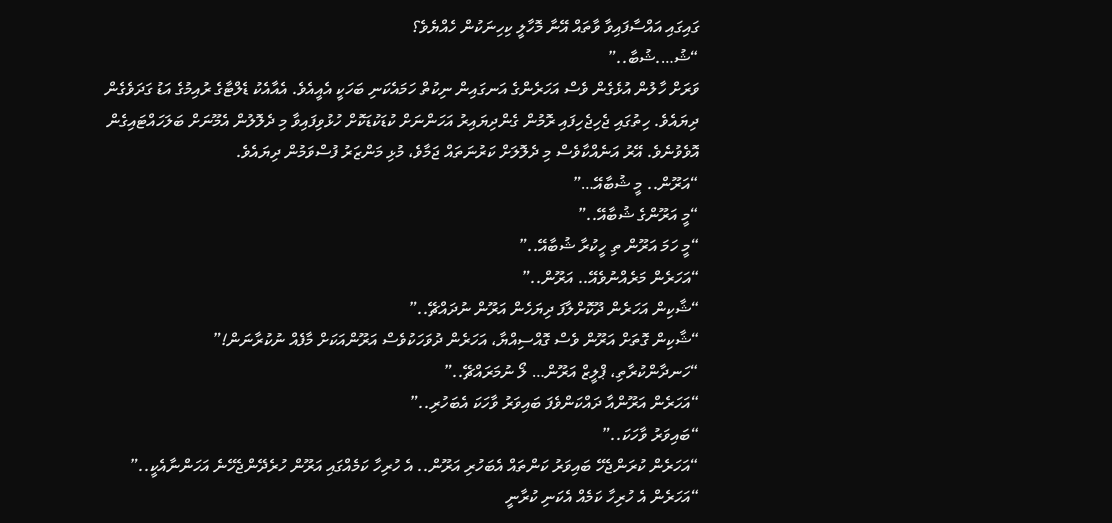ގައިގައި އައްސާފައިވާ ވާތައް އޭނާ މޮހާލީ ކިހިނަކުން ހެއްޔެވެ؟
“ޝު….ޝުބާ..”
ވަރަށް ހާލުން އުޅެގެން ވެސް އަހަރެންގެ އަނގައިން ނިކުތް ހަމައެކަނި ބަހަކީ އެއީއެވެ. އެއާއެކު ޑެލްޓާގެ ރުއިމުގެ އަޑު ގަދަވެގެން ދިޔައެވެ. ހިތުގައި ޖެހިޖެހިފައި ރޮމުން ގެންދިޔައިރު އަހަންނަށް ކުޑަކުޑަކޮށް ހުޅުވިފައިވާ މި ދެލޮލުން އެމޫނަށް ބަލަހައްޓައިގެން އޮވެވުނެވެ. އޭރު އަނެއްކާވެސް މި ދެލޮލަށް ކަރުނަތައް ޖަމާވެ، މުޅި މަންޒަރު ފުސްވަމުން ދިޔައެވެ.
“އަރޫން.. މީ ޝުބާއޭ…”
“މީ އަރޫންގެ ޝުބާއޭ..”
“މީ ހަމަ އަރޫން ތި ހީކުރާ ޝުބާއޭ..”
“އަހަރެން މަރެއްނުވެއޭ.. އަރޫން..”
“ޝާކިން އަހަރެން ދޫކޮށްލާފަ ދިޔަހެން އަރޫން ނުދައްޗޭ..”
“ޝާކިން ގޮތަށް އަރޫން ވެސް ގޮއްސިއްޔާ، އަހަރެން ދުވަހަކުވެސް އަރޫންއަކަށް މާފެއް ނުކުރާނަން!”
“ހަނދާންކުރާތި، ޕްލީޒް އަރޫން… ލޯ ނުމަރައްޗޭ..”
“އަހަރެން އަރޫންއާ ދައްކަންވެފަ ބައިވަރު ވާހަކަ އެބަހުރި..”
“ބައިވަރު ވާހަކަ..”
“އަހަރެން ކުރަންޖެހޭ ބައިވަރު ކަންތައް އެބަހުރި އަރޫން.. އެ ހުރިހާ ކަމެއްގައި އަރޫން ހުރެދޭންޖެހޭނެ އަހަންނާއެކީ..”
“އަހަރެން އެ ހުރިހާ ކަމެއް އެކަނި ކުރާނީ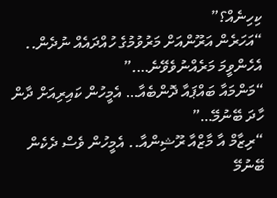ކިހިނެއް؟”
“އަހަރެން އަރޫންއަށް މަރުވުމުގެ ހުއްދައެއް ނުދެން.. އެހެންވީމަ މަރެއްނުވެވޭނެ….”
“މަންމައާ ބައްޕައާ ދޮންބެއާ… އެމީހުން ކައިރިއަށް ދާން ހާދަ ބޭނުމޭ…”
“ރިޒާމް އާ މާޒްއާ ރޫޝިންއާ.. އެމީހުން ވެސް ދެކެން ބޭނުމޭ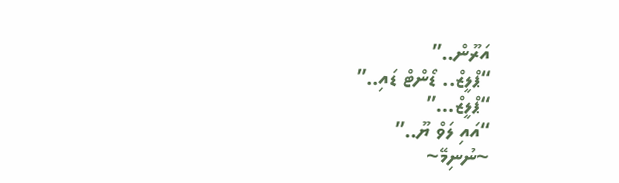އަރޫން..”
“ޕްލީޒް.. ޑޯންޓް ޑައި..”
“ޕްލީޒް…”
“އައި ލަވް ޔޫ..”
~ނުނިމޭ~